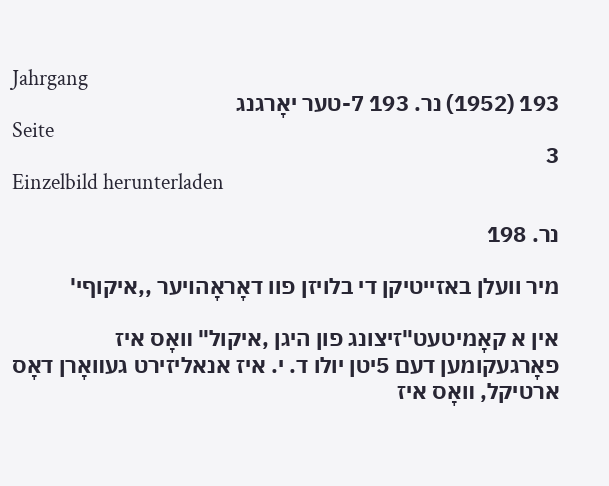Jahrgang
193 (1952) נר. 193 7-טער יאָרגנג
Seite
3
Einzelbild herunterladen

נר. 198

מיר וועלן באזייטיקן די בלויזן פוו דאָראָהױער ,,איקוףי'

אין א קאָמיטעט"זיצונג פון היגן ,איקול" װאָס איז פאָרגעקומען דעם 5יטן יולו ד. י. איז אנאליזירט געװאָרן דאָס ארטיקל, װאָס איז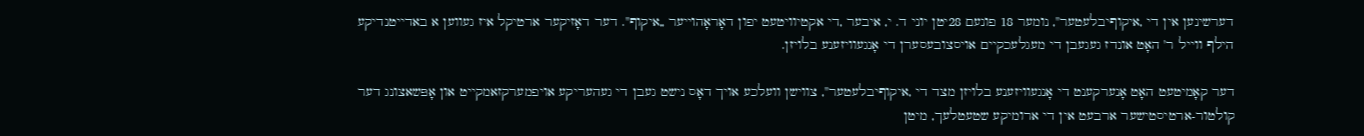דערשינען אין די ,איקוףיבלעטער", נומער 18 פונעם 28יטן יוני ד. י, איבער ,די אקטיוויטעט יפון דאָראָהױיער ,,איקוף". דער דאָזיקער ארטיקל איז געווען א באדייטנדיקע הילף ווייל ר' האָט אונדז געגעבן די מעגלעכקיים אויסצובעסערן די אָנגעוויזענע בלויזן.

דער קאָמיטעט האָט אָנערקענט די אָנגעוויזענע בלויזן מצד די ,איקוףיבלעטער", צווישן וועלכע אויך דאָס נישט געבן די געהעריקע אויפמערקזאמקייט און אָפּשאצונג דער קולטור-ארטיסטישער ארבעט אין די ארומיקע שטעטלעך, מיטן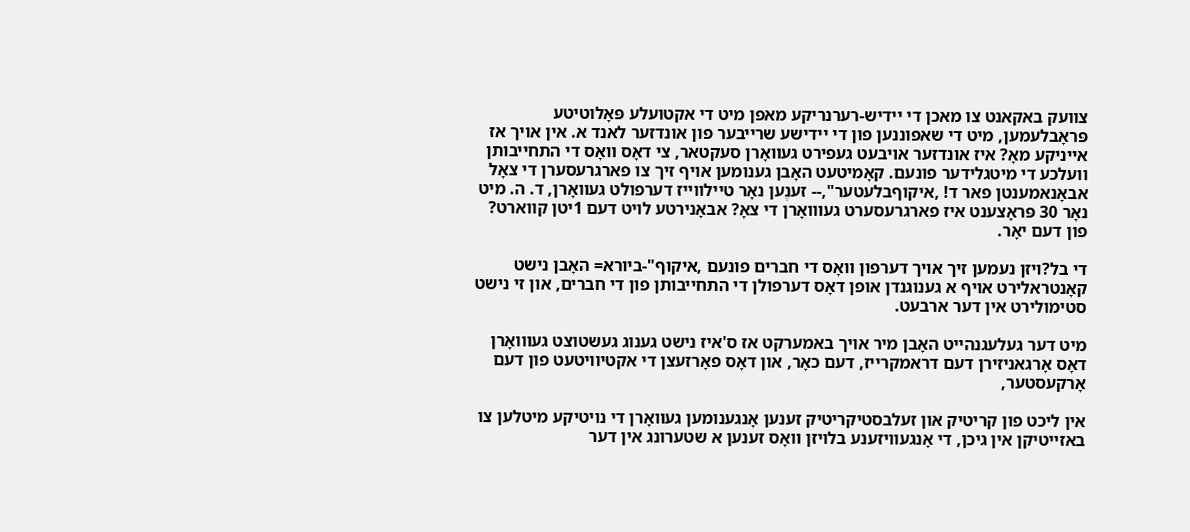צוועק באקאנט צו מאכן די יידיש-רערנריקע מאפן מיט די אקטועלע פּאָלוטיטע פּראָבלעמען, מיט די שאפוננען פון די יידישע שרייבער פון אונדזער לאנד א. אין אויך אז אייניקע מאָ? איז אונדזער אױבעט געפירט געװאָרן סעקטאר, צי דאָס װאָס די התחייבותן וועלכע די מיטגלידער פונעם. קאָמיטעט האָבן גענומען אויף זיך צו פארגרעסערן די צאָל אבאָנאמענטן פאר ד! ,איקוףבלעטער",-- זענֶען נאָר טיילווייז דערפולט געװאָרן, ד. ה. מיט נאָר 30 פּראָצענט איז פארגרעסערט געװואָרן די צאָ? אבאָנירטע לויט דעם 1יטן קווארט? פון דעם יאָר.

די בל?ויזן נעמען זיך אויך דערפון װאָס די חברים פונעם ,איקוף"-ביורא= האָבן נישט קאָנטראלירט אויף א גענוגנדן אופן דאָס דערפולן די התחייבותן פון די חברים, און זי נישט סטימולירט אין דער ארבעט.

מיט דער געלעגנהייט האָבן מיר אויך באמערקט אז ס'איז נישט גענוג געשטוצט געװואָרן דאָס אָרגאניזירן דעם דראמקרייז, דעם כאָר, און דאָס פאָרזעצן די אקטיוויטעט פון דעם אָרקעסטער,

אין ליכט פון קריטיק און זעלבסטיקריטיק זענען אָנגענומען געװאָרן די נויטיקע מיטלען צו באזייטיקן אין גיכן, די אָנגעוויזענע בלויזן װאָס זענען א שטערונג אין דער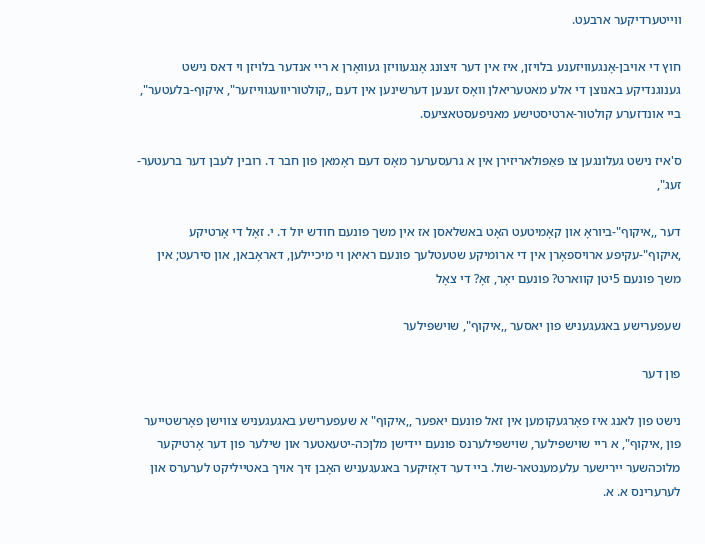ווייטערדיקער ארבעט.

חוץ די אױבן-אָנגעוויזענע בלויזן, איז אין דער זיצונג אָנגעוויזן געװאָרן א ריי אנדער בלויזן וי דאס נישט גענוגנדיקע באנוצן די אלע מאטעריאלן װאָס זענען דערשינען אין דעם ,,קולטוריוועגווייזער", איקוף-בלעטער", ביי אונדזערע קולטור-ארטיסטישע מאניפעסטאציעס.

ס'איז נישט געלונגען צו פּאַפּולאריזירן אין א גרעסערער מאָס דעם ראָמאן פון חבר ד. רובין לעבן דער ברעטער-זעג",

דער ,,איקוף"-ביוראָ און קאָמיטעט האָט באשלאסן אז אין משך פונעם חודש יול ד. י. זאָל די אָרטיקע ,איקוף"-עקיפע ארויספאָרן אין די ארומיקע שטעטלעך פונעם ראיאן וי מיכיילען, דאראָבאן, און סירעט; אין משך פונעם 5יטן קווארט? פונעם יאָר, זאָ? די צאָל

שעפערישע באגעגעניש פון יאסער ,,איקוף", שוישפּילער

פון דער

נישט פון לאנג איז פאָרגעקומען אין זאל פונעם יאפער ,,איקוף" א שעפערישע באגעגעניש צווישן פאָרשטייער פון ,איקוף", א ריי שוישפּילער, שוישפּילערנס פונעם יידישן מלןכה-יטעאטער און שילער פון דער אָרטיקער מלוכהשער יירישער עלעמענטאר-שול. ביי דער דאָזיקער באגעגעניש האָבן זיך אויך באטייליקט לערערס און לערערינס א. א.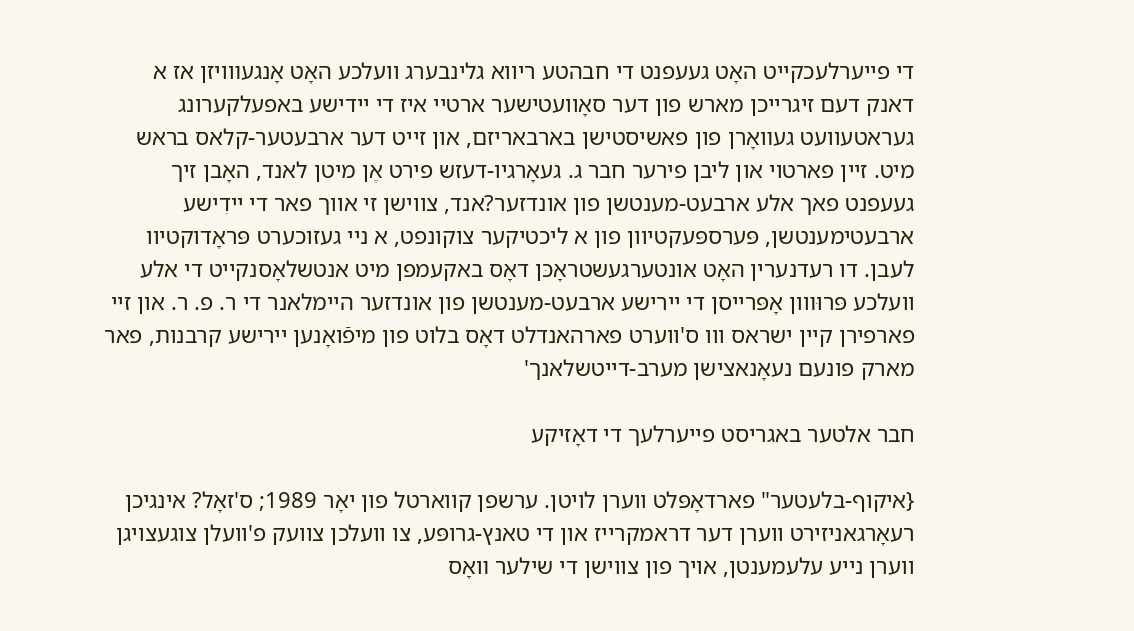די פייערלעכקייט האָט געעפנט די חבהטע ריווא גלינבערג וועלכע האָט אָנגעװויזן אז א דאנק דעם זיגרייכן מארש פון דער סאָוועטישער ארטיי איז די יידישע באפעלקערונג געראטעוועט געװאָרן פון פאשיסטישן בארבאריזם, און זייט דער ארבעטער-קלאס בראש מיט. זיין פארטוי און ליבן פירער חבר ג. געאָרגיו-דעזש פירט אֶן מיטן לאנד, האָבן זיך געעפנט פאך אלע ארבעט-מענטשן פון אונדזער?אנד, צווישן זי אווך פאר די יידִישע ארבעטימענטשן, פּערספּעקטיוון פון א ליכטיקער צוקונפט, א ניי געזוכערט פּראָדוקטיוו לעבן. דו רעדנערין האָט אונטערגעשטראָכּן דאָס באקעמפן מיט אנטשלאָסנקייט די אלע וועלכע פּרוּװון אָפּרייסן די יירישע ארבעט-מענטשן פון אונדזער היימלאנר די ר. פ. ר. און זיי פארפירן קיין ישראס ווו ס'ווערט פארהאנדלט דאָס בלוט פון מיפֿואָנען יירישע קרבנות, פאר מארק פונעם נעאָנאצישן מערב-דייטשלאנך'

חבר אלטער באגריסט פייערלעך די דאָזיקע

{איקוף-בלעטער" פארדאָפּלט ווערן לויטן. ערשפן קווארטל פון יאָר 1989; ס'זאָל? אינגיכן רעאָרגאניזירט ווערן דער דראמקרייז און די טאנץ-גרופּע, צו וועלכן צוועק פ'וועלן צוגעצויגן ווערן נייע עלעמענטן, אויך פון צווישן די שילער װאָס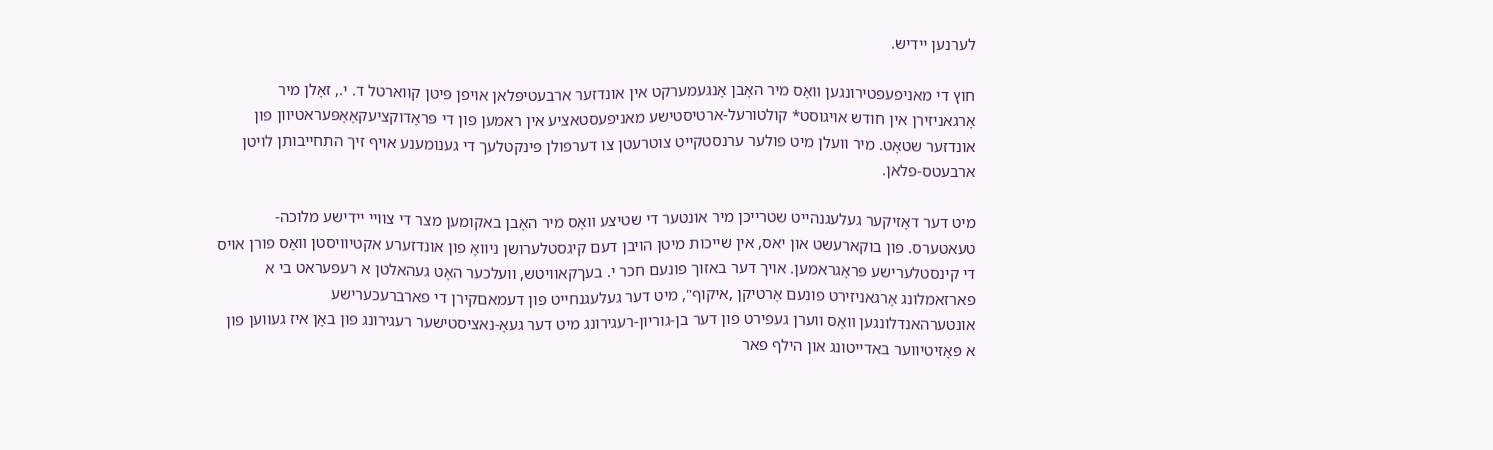לערנען יידיש.

חוץ די מאניפעפטירונגען װאָס מיר האָבן אָנגעמערקט אין אונדזער ארבעטיפּלאן אויפן פּיטן קווארטל ד. י., זאָלן מיר אָרגאניזירן אין חודש אויגוסט* קולטורעל-ארטיסטישע מאניפעסטאציע אין ראמען פון די פּראָדוקציעקאָאָפּעראטיוון פון אונדזער שטאָט. מיר וועלן מיט פולער ערנסטקייט צוטרעטן צו דערפולן פּינקטלעך די גענומענע אויף זיך התחייבותן לויטן ארבעטס-פלאן.

מיט דער דאָזיקער געלעגנהייט שטרייכן מיר אונטער די שטיצע װאָס מיר האָבן באקומען מצר די צוויי יידישע מלוכה-טעאטערס. פון בוקארעשט און יאס, אין שייכות מיטן הויבן דעם קיגסטלערושן ניוואָ פון אונדזערע אקטיוויסטן װאָס פורן אויס די קינסטלערישע פּראָגראמען. אויך דער באזוך פונעם חכר י. בעךקאוויטש, וועלכער האָט געהאלטן א רעפעראט בי א פארזאמלונג אָרגאניזירט פונעם אָרטיקן ,איקוף", מיט דער געלעגנחייט פון דעמאםקירן די פארברעכערישע אונטערהאנדלונגען װאָס ווערן געפירט פון דער בן-גוריון-רעגירונג מיט דער געאָ-נאציסטישער רעגירונג פון באָן איז געווען פון א פּאָזיטיווער באדייטונג און הילף פאר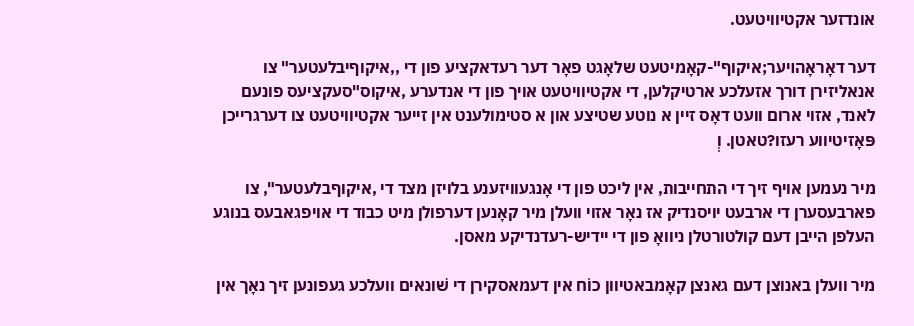אונדזער אקטיוויטעט.

דער דאָראָהױער;איקוף"-קאָמיטעט שלאָגט פאָר דער רעדאקציע פון די ,,איקוףיבלעטער" צו אנאליזירן דורך אזעלכע ארטיקלען, די אקטיוויטעט אויך פון די אנדערע ,איקוס"סעקציעס פונעם לאנד, אזוי ארום וועט דאָס זיין א נוטע שטיצע און א סטימולענט אין זייער אקטיוויטעט צו דערגרייכן פּאָזיטיווע רעזו?טאטן. וְ

מיר נעמען אויף זיך די התחייבות, אין ליכט פון די אָנגעוויזענע בלויזן מצד די ,איקוףבלעטער", צו פארבעסערן די ארבעט יויסנדיק אז נאָר אזוי וועלן מיר קאָנען דערפולן מיט כבוד די אויפגאבעס בנוגע העלפן הייבן דעם קולטורטלן ניוואָ פון די יידיש-רעדנדיקע מאסן.

מיר וועלן באנוצן דעם גאנצן קאָמבאטיוון כוֹח אין דעמאסקירן די שׁונאים וועלכע געפונען זיך נאָך אין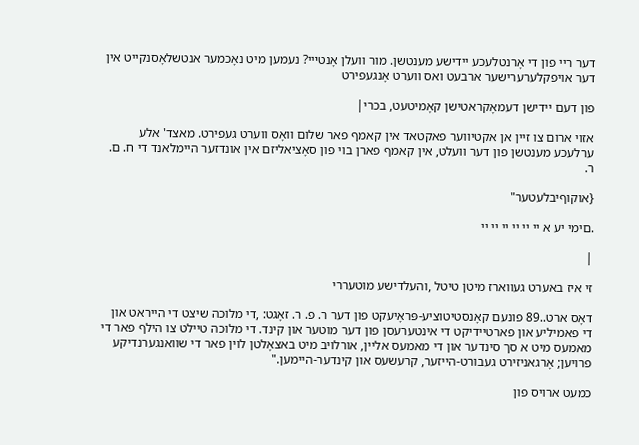דער ריי פון די אָרנטלעכע יידישע מענטשן. מור וועלן אָנטײי? נעמען מיט נאָכמער אנטשלאָסנקייט אין דער אויפקלערערישער ארבעט ואס ווערט אָנגעפירט

פון דעם יידישן דעמאָקראטישן קאָמיטעט, בכרי|

אזוי ארום צו זיין אן אקטיווער פאקטאד אין קאמף פאר שלום וואָס ווערט געפירט. מאצד' אלע ערלעכע מענטשן פון דער וועלט, אין קאמף פארן בוי פון סאָציאליזם אין אונדזער היימלאנד די ח. ם. ר.

{אוקוףיבלעטער"

.םימי יע א יי יי יי יי יי יי

|

זי איז באערט געווארז מיטן טיטל ,והעלדישע מוטעררי

דאָס ארט..89 פונעם קאָנסטיטוציע-פּראָיעקט פון דער ר. פ. ר. זאָגט: ,די מלוכה שיצט די הייראט און די פאמיליע און פארטיידיקט די אינטערעסן פון דער מוטער און קינד. די מלוכה טיילט צו הילף פאר די מאמעס מיט א סך סינדער און די מאמעס אליין, אורלויב מיט באצאָלטן לוין פאר די שוואנגערנדיקע פרויען; אָרגאניזירט געבורט-הייזער, קרעשעס און קינדער-היימען."

כמעט ארויס פון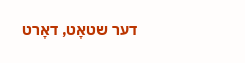דער שטאָט, דאָרט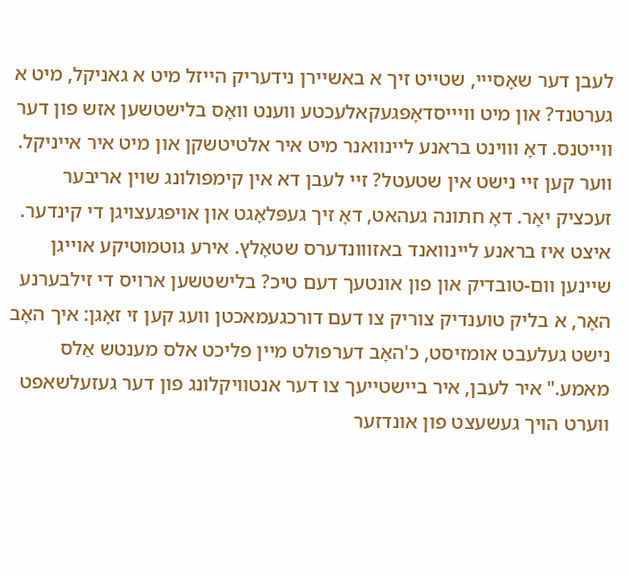לעבן דער שאָסײי, שטייט זיך א באשיירן נידעריק הייזל מיט א גאניקל, מיט א גערטנד? און מיט װײיסדאָפּגעקאלעכטע ווענט װאָס בלישטשען אזש פון דער ווייטנס. דאָ וווינט בראנע ליינוואנר מיט איר אלטיטשקן און מיט איר אייניקל. װער קען זיי נישט אין שטעטל? זיי לעבן דא אין קימפּולונג שוין אריבער זעכציק יאָר. דאָ חתונה געהאט, דאָ זיך געפּלאָגט און אויפגעצויגן די קינדער. איצט איז בראנע ליינוואנד באזװונדערס שטאָלץ. אירע גוטמוטיקע אױיגן שיינען וום-טובדיק און פון אונטעך דעם טיכ? בלישטשען ארויס די זילבערנע האָר, א בליק טוענדיק צוריק צו דעם דורכגעמאכטן וועג קען זי זאָגן: איך האָב נישט געלעבט אומזיסט, כ'האָב דערפולט מיין פליכט אלס מענטש אַלס מאמע." איר לעבן, איר ביישטייעך צו דער אנטוויקלונג פון דער געזעלשאפט ווערט הויך געשעצט פון אונדזער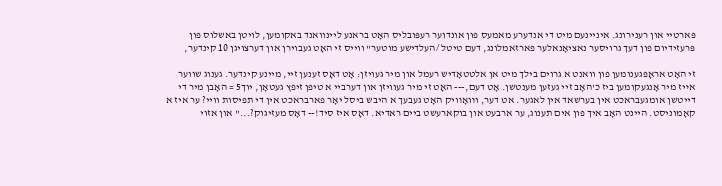פּארטיי און רענירונג. איניינעם מיט די אנדערע מאמעס פון אונדוער רעפּובליס האָט בראנע ליינוואנד באקומען, לויטן באשלוס פון פּרעזידיום פון דעך גרויסער נאציאָנאלער פארזאמלונג, דעם טיטל /העלדישע מוטער" ווייס זי האָט געבוירן און דערצויגן 10 קינדער,

זי האָט אראָפּגענומען פון וואנט א גרוים בילך מיט אן אלטטאָדיש רעמל און מיר געויזן: אָט דאָס זענען זיי, מיינע קינדער. גענוג שווער אײז מיר אָנגעקומען ביז כ'האָב זיי געזען מענטשן. אָט דעם,--- האָט זי מיר געוויזן און דערביי א טיפן זיפץ געטאָן, יוך5 = האָבן מיר די דייטשן אומגעבראכט אין בערשאד אין לאגער. אט דער, וװאָװיק האָט געבעך א היבש ביסל יאָר פארבראכט אין די תפיסות וויי? ער איז א קאָמוניסט. היינט האָב איך פון אים תענוג, ער ארבעט און בוקארעשט ביים ראדיא. דאָס איז סיד!-- דאָס מעזיגוק?..." און אזוי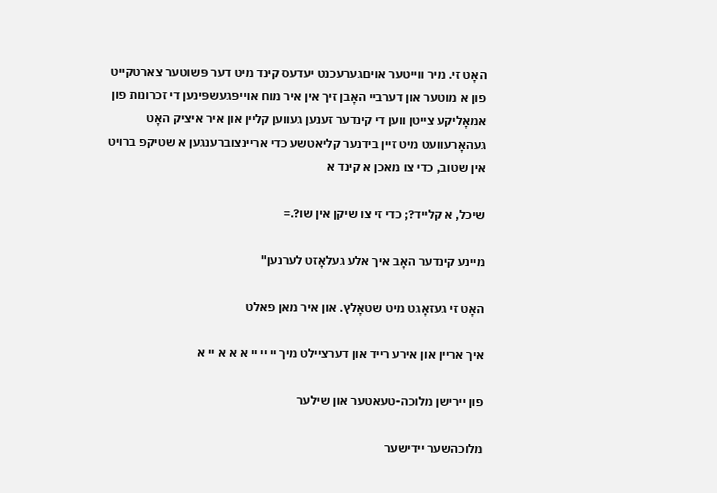האָט זי. מיר ווייטער אויםגערעכנט יעדעס קינד מיט דער פּשוטער צארטקייט פון א מוטער און דערביי האָבן זיך אין איר מוח אױיפּגעשפּינען די זכרונות פון אמאָליקע צייטן ווען די קינדער זענען געווען קליין און איר איציק האָט געהאָרעוועט מיט זיין בידנער קליאטשע כדי אריינצוברענגען א שטיקפ ברויט אין שטוב, כדי צו מאכן א קינד א

שיכל, א קלייד?; כדי זי צו שיקן אין שו?.=

מיינע קינדער האָב איך אלע געלאָזט לערנען"

האָט זי געזאָגט מיט שטאָלץ. און איר מאן פאלט

איך אריין און אירע רייד און דערציילט מיך יי יי יי א א א יי א

פון יירישן מלוכה-טעאטער און שילער

מלוכהשער יידישער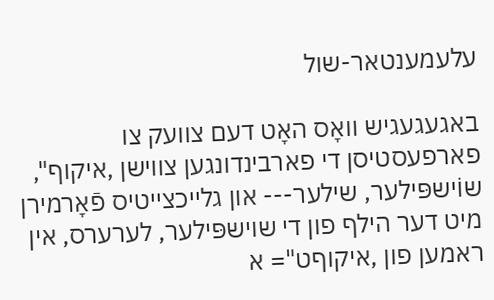עלעמענטאר-שול

באגעגעגיש װאָס האָט דעם צוועק צו פארפעסטיסן די פארבינדונגען צווישן ,איקוף", שוֹישפּילער, שילער--- און גלייכצייטיס פֿאָרמירן מיט דער הילף פון די שוישפּילער, לערערס, אין ראמען פון ,איקוףט"= א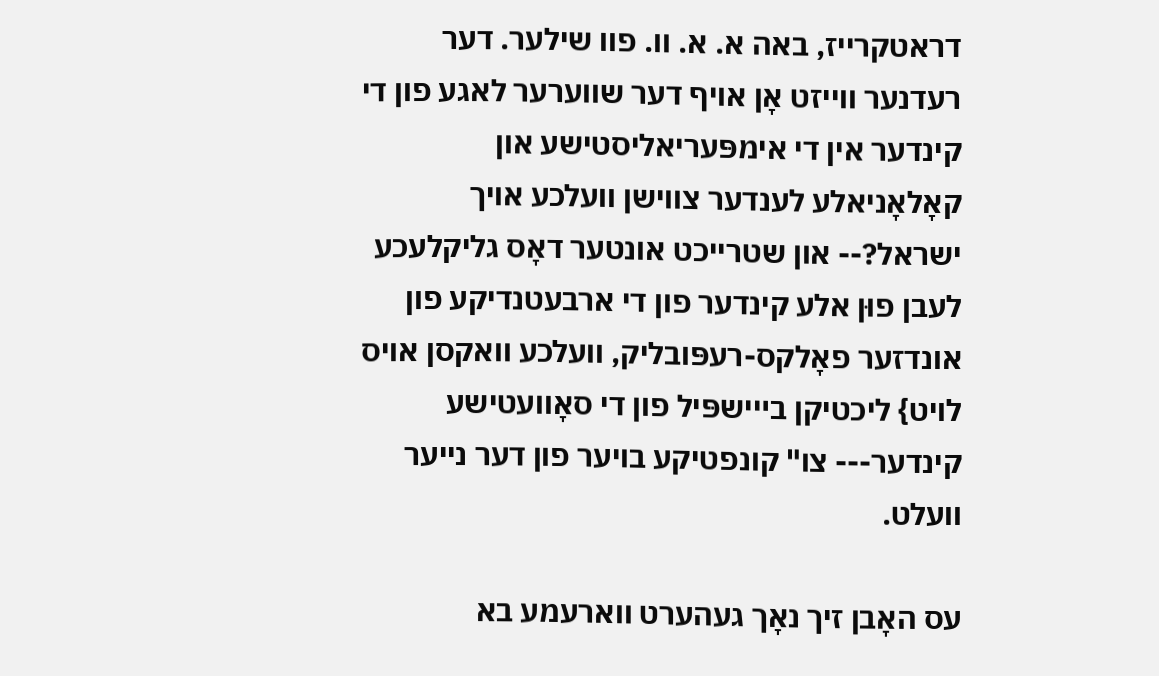דראטקרייז, באה א. א. וו. פוו שילער. דער רעדנער ווייזט אָן אויף דער שווערער לאגע פון די קינדער אין די אימפּעריאליסטישע און קאָלאָניאלע לענדער צווישן וועלכע אויך ישראל?-- און שטרייכט אונטער דאָס גליקלעכע לעבן פוּן אלע קינדער פון די ארבעטנדיקע פון אונדזער פאָלקס-רעפּובליק, וועלכע וואקסן אויס לויט} ליכטיקן בײישפּיל פון די סאָוועטישע קינדער--- צו" קונפטיקע בויער פון דער נייער וועלט.

עס האָבן זיך נאָך געהערט ווארעמע בא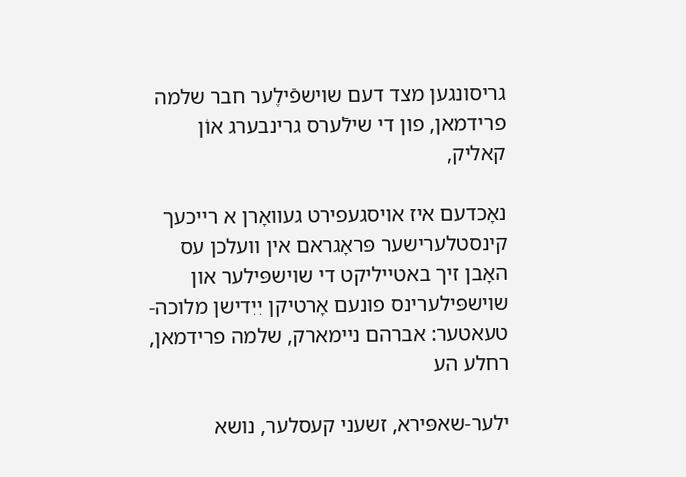גריסונגען מצד דעם שוישפֿילֶער חבר שלמה פרידמאן, פון די שילֿערס גרינבערג אוֹן קאליק,

נאָכדעם איז אויסגעפירט געװאָרן א רייכעך קינסטלערישער פּראָגראם אין וועלכן עס האָבן זיך באטייליקט די שוישפּילער און שוישפּילערינס פונעם אָרטיקן יִיִדישן מלוכה-טעאטער: אברהם ניימארק, שלמה פרידמאן, רחלע הע

ילער-שאפּירא, זשעני קעסלער, נושא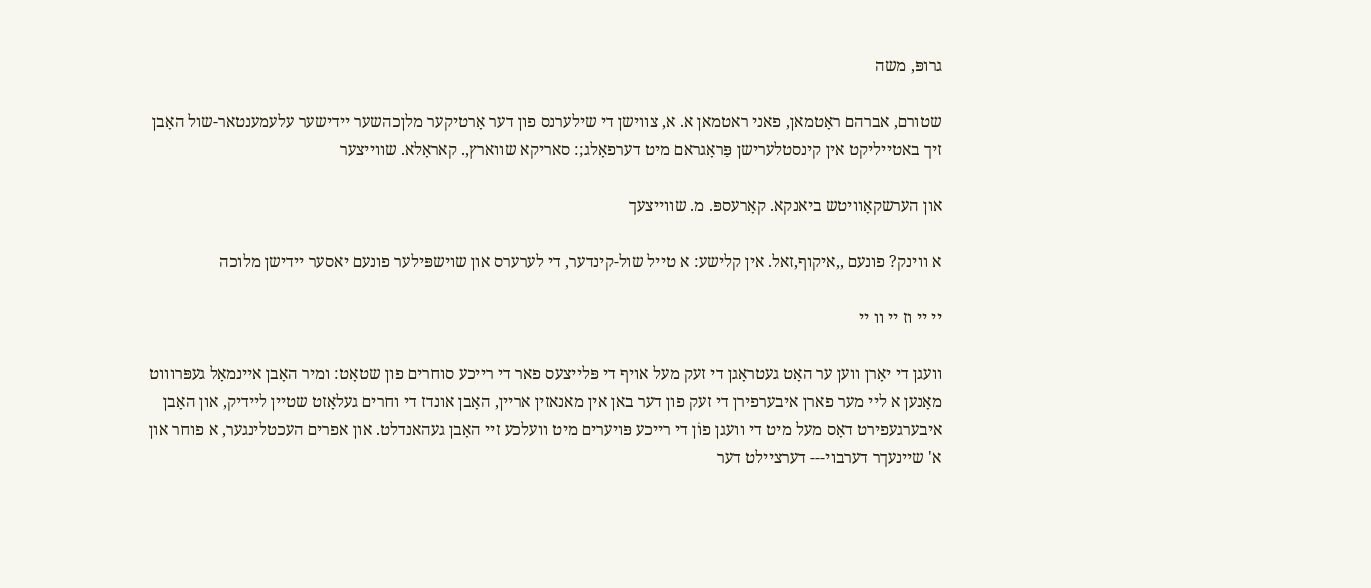גרופּ, משה

שטורם, אברהם ראָטמאן, פאני ראטמאן א. א, צווישן די שילערנס פון דער אָרטיקער מלןכהשער יידישער עלעמענטאר-שול האָבן זיך באטייליקט אין קינסטלערישן פַּראָגראם מיט דערפאָלג;: סאריקא שווארץ,. קאראָלא. שווייצער

און הערשקאָוויטש ביאנקא. קאָרעספּ. מ. שווייצעך

א ווינק? פונעם ,,איקוף,זאל. אין קלישע: א טייל שול-קינדער, די לערערס און שוישפּילער פונעם יאסער יידישן מלוכה

יי יי וז יי וו יי

וועגן די יאָרן ווען ער האָט געטראָגן די זעק מעל אויף די פּלייצעס פאר די רייכע סוחרים פון שטאָט: ומיר האָבן איינמאָל געפּרוווט מאָנען א ליי מער פארן איבערפירן די זעק פון דער באן אין מאנאזין אריין, האָבן אונדז די וחרים געלאָזט שטיין ליידיק, און האָבן איבערגעפירט דאָס מעל מיט די וועגן פוֹן די רייכע פּויערים מיט וועלכע זיי האָבן געהאנדלט. און אפרים העכטלינגער, א פוחר און א' שיינעךר דערבוי--- דערציילט דער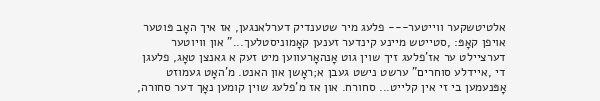אלטיטשקער ווייטער--- פלעג מיר שטענדיק דערלאנגען, אז איך האָב פּוטער אויפן קאָפּ: ,סטייטש מיינע קינדער זענען קאָמוניסטלעך..." און וויוטער דערציילט ער אז'פלעג זיך שוין גוט אָנהאָרעווען מיט זעק א גאנצן טאָג, פלעגן די ,איידלע סוחרים" ערשט נישט געבן א;ראָשן און האנט. מ'האָט געמוזט אָפּנעמען בי זי אין קלייט... סחורח. און אז מ'פלעג שוין קומען נאָך דער סחורה,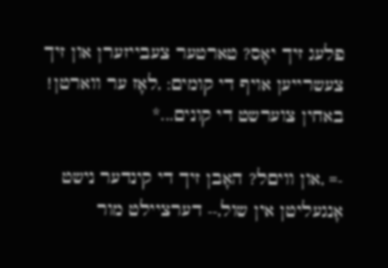פלעג זיך יאָס? טארטער צעבייזערן און זיך צעשרייען אויף די קומים: ,לאָז ער ווארטן! באחין צוערשט די קונים...*

-= ,און וויםל? האָבן זיך די קינדער נישט אָנגעליטן אין שול,-- דערציילט מור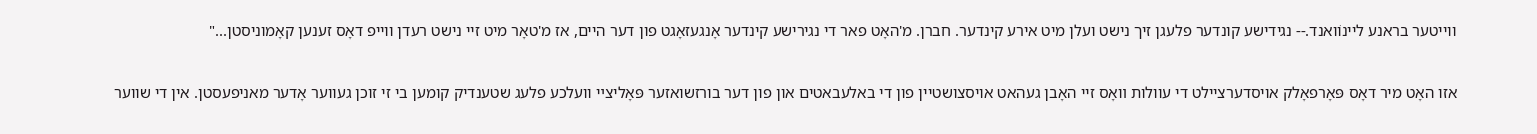ווייטער בראנע ליינוֹואנד.-- נגידישע קונדער פלעגן זיך נישט ועלן מיט אירע קינדער. חברן. מ'האָט פאר די נגירישע קינדער אָנגעזאָגט פון דער היים, אז מ'טאָר מיט זיי נישט רעדן ווייפ דאָס זענען קאָמוניסטן..."

אזו האָט מיר דאָס פּאָרפאָלק אויסדערציילט די עוולות װאָס זיי האָבן געהאט אויסצושטיין פון די באלעבאטים און פון דער בורזשואזער פּאָליצײ וועלכע פלעג שטענדיק קומען בי זי זוכן געווער אָדער מאניפעסטן. אין די שווער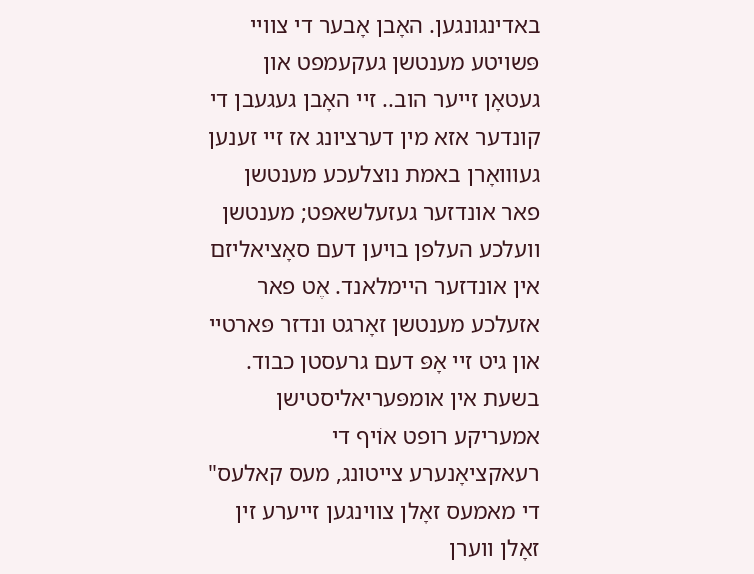באדינגונגען. האָבן אָבער די צוויי פּשויטע מענטשן געקעמפט און געטאָן זייער הוב.. זיי האָבן געגעבן די קונדער אזא מין דערציונג אז זיי זענען געוװאָרן באמת נוצלעכע מענטשן פאר אונדזער געזעלשאפט; מענטשן וועלכע העלפן בויען דעם סאָציאליזם אין אונדזער היימלאנד. אֶט פאר אזעלכע מענטשן זאָרגט ונדזר פּארטיי און גיט זיי אָפּ דעם גרעסטן כבוד. בשעת אין אומפּעריאליסטישן אמעריקע רופט אוֹיף די רעאקציאָנערע צייטונג, מעס קאלעס" די מאמעס זאָלן צווינגען זייערע זין זאָלן ווערן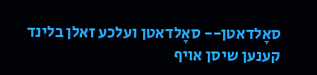סאָלדאטן-- סאָלדאטן ועלכע זאלן בלינד קענען שיסן אויף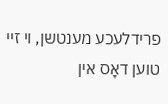פרידלעכע מענטשן, וי זיי טוען דאָס אין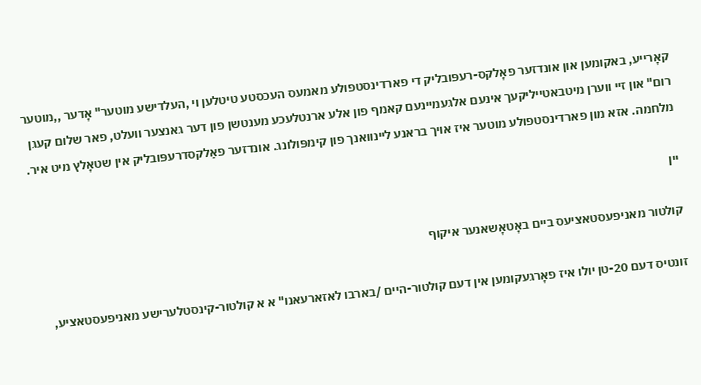קאָרייע, באקומען און אונדזער פאָלקס-רעפּובליק די פארדינסטפולע מאמעס העכסטע טיטלען וי ,העלדישע מוטער" אָדער ,,מוטער רום" און זיי ווערן מיטבאטייליקעך אינעם אלגעמיינעם קאמף פון אלע ארנטלעכע מענטשן פון דער גאנצער וועלט, פאר שלום קעגן מלחמה. אזא מון פארדינסטפולע מוטער איז אויך בראנע ליינוואנך פון קימפּולונג. אונדזער פאַלקסדרעפּובליק אין שטאָלץ מיט איר.

יין

קולטור מאניפעסטאציעס ביים באָטאָשאנער איקוף

זונטיס דעם 20-טן יולו איז פאָרגעקומען אין דעם קולטור-היים /בארבו לאזארעאנו" א א קולטור-קינסטלערישע מאניפעסטאציע,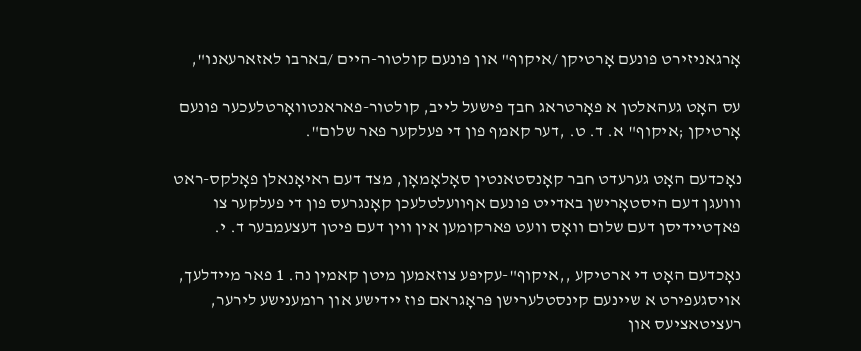אָרגאניזירט פונעם אָרטיקן /איקוף" און פונעם קולטור-היים /בארבו לאזארעאנו",

עס האָט געהאלטן א פאָרטראג חבך פישעל לייב, קולטור-פאראנטוואָרטלעכער פונעם אָרטיקן ;איקוף" א. ד. ט. ,דער קאמף פון די פעלקער פאר שלום".

נאָכדעם האָט גערעדט חבר קאָנסטאנטין סאָלאָמאָן, מצד דעם ראיאָנאלן פאָלקס-ראט װועגן דעם היסטאָרישן באדייט פונעם אףוועלטלעכן קאָנגרעס פון די פעלקער צו פאךטיידיסן דעם שלום װאָס װעט פארקומען אין ווין דעם פיטן דעצעמבער ד. י.

נאָכדעם האָט די ארטיקע ,,איקוף"-עקיפּע צוזאמען מיטן קאמין נה. 1 פאר מיידלעך, אויסגעפירט א שיינעם קינסטלערישן פּראָגראם פוז יידישע און רומענישע לירער, רעציטאציעס און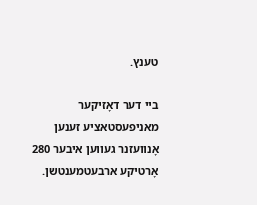טענץ.

ביי דער דאָזיקער מאניפעסטאציע זענען אָנוועזנר געווען איבער 280 אָרטיקע ארבעטמענטשן.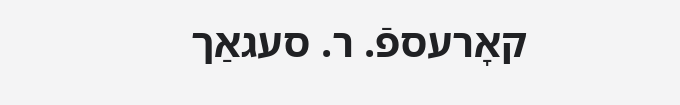קאָרעספֿ. ר. סעגאַך